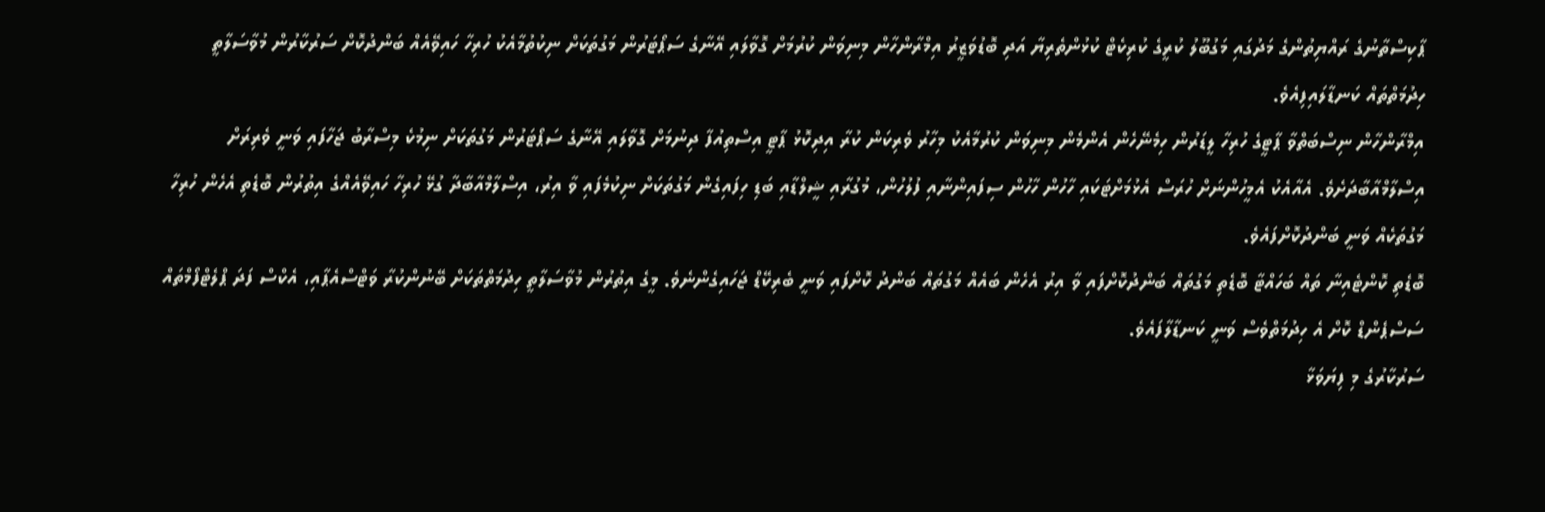ޕާކިސްތާނުގެ ރައްޔިތުންގެ މަދުގައި މަގުބޫލު ކުރީގެ ކުރިކެޓް ކުޅުންތެރިޔާ އަދި ބޮޑުވަޒީރު އިމްރާންހާން މިނިވަން ކުރުމަށް ގޮވާލައި އޭނާގެ ސަޕޯޓަރުން މަގުތަކަށް ނިކުތުމާއެކު ހުރިހާ ހައިވޭއެއް ބަންދުކޮށް ސަރުކާރުން މުވާސަލާތީ ހިދުމަތްތައް ކަނޑާލައިފިއެވެ.
އިމްރާންހާން ނިސްބަތްވާ ޕާޓީގެ ހުރިހާ ލީޑަރުން ހިމެނޭހެން އެންމެން މިނިވަން ކުރުމާއެކު މިހާރު ވެރިކަން ކުރާ އިދިކޮޅު ޕާޓީ އިސްތިއުފާ ދިނުމަށް ގޮވާލައި އޭނާގެ ސަޕޯޓަރުން މަގުތަކަށް ނިމުކެ މިސްރާބު ޖަހާފައި ވަނީ ވެރިރަށް އިސްލާމްއާބާދަށެވެ. އެއާއެކު އެމީހުންނަށް ހުރަސް އެޅުމަށްޓަކައި ހާހުން ހާހުން ސިފައިންނާއި ފުލުހުން، މުގުރާއި ޝީލްޑާއި ބަޑި ހިފައިގެން މަގުތަކަށް ނިކުމެފައި ވާ އިރު، އިސްލާމްއާބާދާ ގުޅޭ ހުރިހާ ހައިވޭއެއްގެ އިތުރުން ބޮޑެތި އެހެން ހުރިހާ މަގުތަކެއް ވަނީ ބަންދުކޮށްފައެވެ.
ބޮޑެތި ކޮންޓެއިނާ ތައް ބަހައްޓާ ބޮޑެތި މަގުތައް ބަންދުކޮށްފައި ވާ އިރު އެހެން ބައެއް މަގުތައް ބަންދު ކޮށްފައި ވަނީ ބެރިކޭޑް ޖަހައިގެންނެވެ. މީގެ އިތުރުން މުވާސަލާތީ ހިދުމަތްތަކަށް ބޭނުންކުރާ ވަޓްސްއެޕާއި، އެކްސް ފަދަ ޕްލެޓްފޯމްތައް ސަސްޕެންޑް ކޮށް އެ ހިދުމަތްވެސް ވަނީ ކަނޑާލާފައެވެ.
ސަރުކާރުގެ މި ފިޔަވަޅާ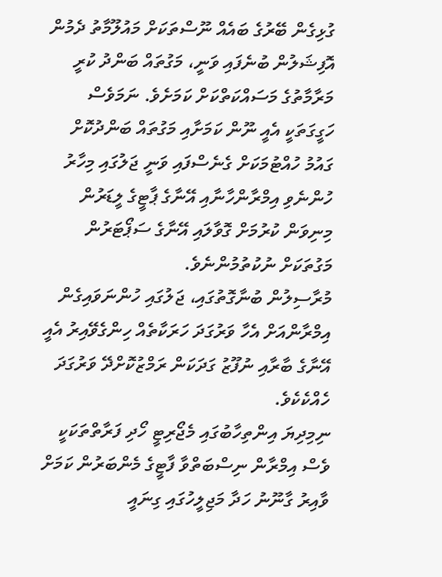ގުޅިގެން ބޭރުގެ ބައެއް ނޫސްތަކަށް މައުލޫމާތު ދެމުން އޮފިޝަލުން ބުނެފައި ވަނީ، މަގުތައް ބަންދު ކުރީ މަރާމާތުގެ މަސައްކަތްކަށް ކަމަށެވެ. ނަމަވެސް ހަގީގަތަކީ އެއީ ނޫން ކަމަށާއި މަގުތައް ބަންދުކޮށް ގައުމު ހުއްޓުމަކަށް ގެނެސްފައި ވަނީ ޖަލުގައި މިހާރު ހުންނެވި އިމްރާންހާނާއި އޭނާގެ ޕާޓީގެ ލީޑަރުން މިނިވަން ކުރުމަށް ގޮވާލައި އޭނާގެ ސަޕޯޓަރުން މަގުތަކަށް ނުކުތުމުންނެވެ.
މުރާސިލުން ބުނާގޮތުގައި، ޖަލުގައި ހުންނަވައިގެން އިމްރާންއަށް އެހާ ވަރުގަދަ ހަރަކާތެއް ހިންގެވޭއިރު އެއީ އޭނާގެ ބާރާއި ނުފޫޒު ގަދަކަން ރަމްޒުކޮށްދޭ ވަރުގަދަ ހެއްކެކެވެ.
ނިމިދިޔަ އިންތިހާބުގައި މެޖޯރިޓީ ހޯދި ފަރާތްތަކަކީ ވެސް އިމްރާން ނިސްބަތްވާ ފާޓީގެ މެންބަރުން ކަމަށް ވާއިރު ގާނޫނު ހަދާ މަޖިލީހުގައި ގިނައީ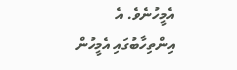އެމީހުނެވެ. އެ އިންތިހާބުގައި އެމީހުން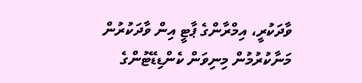ވާދަކުރީ، އިމްރާންގެ ޕާޓީ އިން ވާދަކުރުން މަނާކުރުމުން މިނިވަން ކެންޑިޑޭޓުންގެ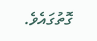ގޮތުގައެވެ.